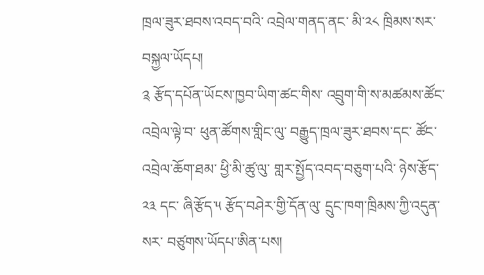ཁྲལ་ཟུར་ཐབས་འབད་བའི་ འབྲེལ་གནད་ནང་ མི་༢༨ ཁྲིམས་སར་བསྐྱལ་ཡོདཔ།
༉ རྩོད་དཔོན་ཡོངས་ཁྱབ་ཡིག་ཚང་གིས་ འབྲུག་གི་ས་མཚམས་ཚོང་འབྲེལ་ལྟེ་བ་ ཕུན་ཚོགས་གླིང་ལུ་ བརྒྱུད་ཁྲལ་ཟུར་ཐབས་དང་ ཚོང་འབྲེལ་ཆོག་ཐམ་ ཕྱི་མི་ཚུ་ལུ་ གླར་སྤྱོད་འབད་བཅུག་པའི་ ཉེས་རྩོད་༢༣ དང་ ཞི་རྩོད་༥ རྩོད་བཤེར་གྱི་དོན་ལུ་ དྲུང་ཁག་ཁྲིམས་ཀྱི་འདུན་སར་ བཙུགས་ཡོདཔ་ཨིན་པས།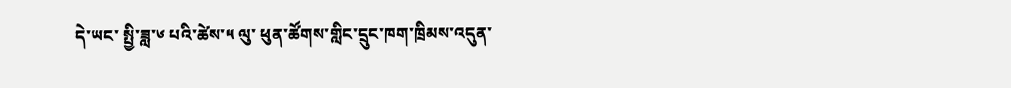དེ་ཡང་ སྤྱི་ཟླ་༦ པའི་ཚེས་༥ ལུ་ ཕུན་ཚོགས་གླིང་དྲུང་ཁག་ཁྲིམས་འདུན་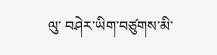ལུ་ བཤེར་ཡིག་བཙུགས་མི་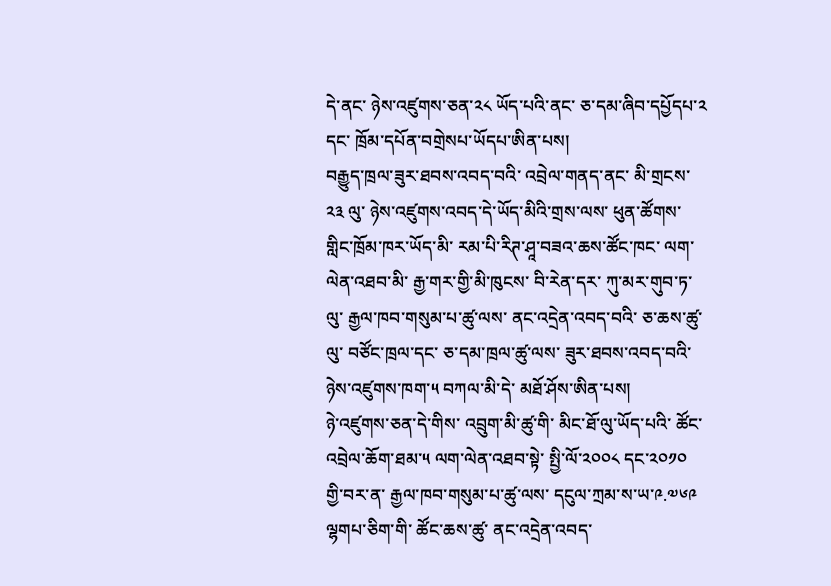དེ་ནང་ ཉེས་འཛུགས་ཅན་༢༨ ཡོད་པའི་ནང་ ཅ་དམ་ཞིབ་དཔྱོདཔ་༢ དང་ ཁྲོམ་དཔོན་བགྲེསཔ་ཡོདཔ་ཨིན་པས།
བརྒྱུད་ཁྲལ་ཟུར་ཐབས་འབད་བའི་ འབྲེལ་གནད་ནང་ མི་གྲངས་༢༣ ལུ་ ཉེས་འཛུགས་འབད་དེ་ཡོད་མིའི་གྲས་ལས་ ཕུན་ཚོགས་གླིང་ཁྲོམ་ཁར་ཡོད་མི་ རམ་པི་རིཊ་ཤཱ་བཟའ་ཆས་ཚོང་ཁང་ ལག་ལེན་འཐབ་མི་ རྒྱ་གར་གྱི་མི་ཁུངས་ བི་རེན་དར་ ཀུ་མར་གུབ་ཏ་ལུ་ རྒྱལ་ཁབ་གསུམ་པ་ཚུ་ལས་ ནང་འདྲེན་འབད་བའི་ ཅ་ཆས་ཚུ་ལུ་ བཙོང་ཁྲལ་དང་ ཅ་དམ་ཁྲལ་ཚུ་ལས་ ཟུར་ཐབས་འབད་བའི་ ཉེས་འཛུགས་ཁག་༥ བཀལ་མི་དེ་ མཐོ་ཤོས་ཨིན་པས།
ཉེ་འཛུགས་ཅན་དེ་གིས་ འབྲུག་མི་ཚུ་གི་ མིང་ཐོ་ལུ་ཡོད་པའི་ ཚོང་འབྲེལ་ཆོག་ཐམ་༥ ལག་ལེན་འཐབ་སྟེ་ སྤྱི་ལོ་༢༠༠༨ དང་༢༠༡༠ གྱི་བར་ན་ རྒྱལ་ཁབ་གསུམ་པ་ཚུ་ལས་ དངུལ་ཀྲམ་ས་ཡ་༩.༧༦༩ ལྷགཔ་ཅིག་གི་ ཚོང་ཆས་ཚུ་ ནང་འདྲེན་འབད་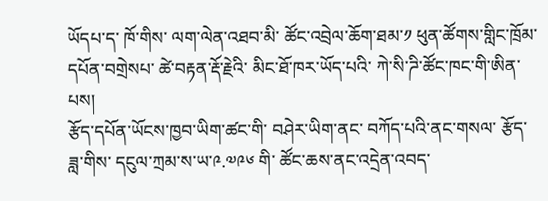ཡོདཔ་ད་ ཁོ་གིས་ ལག་ལེན་འཐབ་མི་ ཚོང་འབྲེལ་ཆོག་ཐམ་༡ ཕུན་ཚོགས་གླིང་ཁྲོམ་དཔོན་བགྲེསཔ་ ཚེ་བརྟན་རྡོ་རྗེའི་ མིང་ཐོ་ཁར་ཡོད་པའི་ ཀེ་སི་ཌི་ཚོང་ཁང་གི་ཨིན་པས།
རྩོད་དཔོན་ཡོངས་ཁྱབ་ཡིག་ཚང་གི་ བཤེར་ཡིག་ནང་ བཀོད་པའི་ནང་གསལ་ རྩོད་ཟླ་གིས་ དངུལ་ཀྲམ་ས་ཡ་༩.༧༩༦ གི་ ཚོང་ཆས་ནང་འདྲེན་འབད་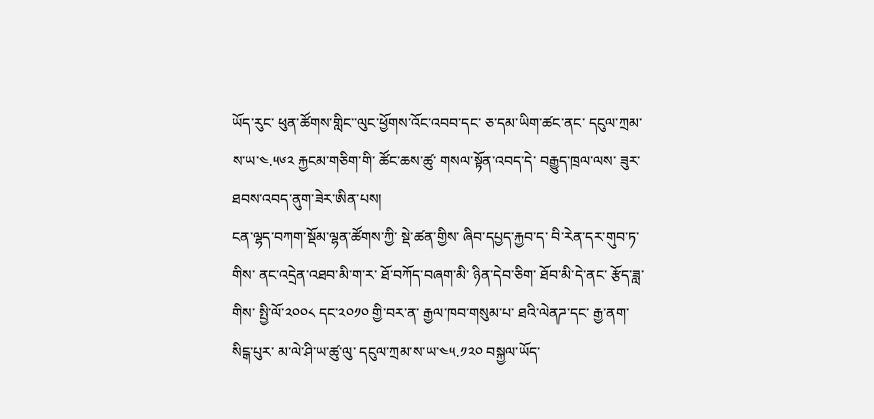ཡོད་རུང་ ཕུན་ཚོགས་གླིང་་ལུང་ཕྱོགས་འོང་འབབ་དང་ ཅ་དམ་ཡིག་ཚང་ནང་ དངུལ་ཀྲམ་ས་ཡ་༤.༥༦༢ རྐྱངམ་གཅིག་གི་ ཚོང་ཆས་ཚུ་ གསལ་སྟོན་འབད་དེ་ བརྒྱུད་ཁྲལ་ལས་ ཟུར་ཐབས་འབད་ནུག་ཟེར་ཨིན་པས།
ངན་ལྷད་བཀག་སྡོམ་ལྷན་ཚོགས་ཀྱི་ སྡེ་ཚན་གྱིས་ ཞིབ་དཔྱད་རྐྱབ་ད་ བི་རེན་དར་གུབ་ཏ་གིས་ ནང་འདྲེན་འཐབ་མི་ག་ར་ ཐོ་བཀོད་བཞག་མི་ ཉིན་དེབ་ཅིག་ ཐོབ་མི་དེ་ནང་ རྩོད་ཟླ་གིས་ སྤྱི་ལོ་༢༠༠༨ དང་༢༠༡༠ གྱི་བར་ན་ རྒྱལ་ཁབ་གསུམ་པ་ ཐའི་ལེནཌ་དང་ རྒྱ་ནག་ སིངྒ་པུར་ མ་ལེ་ཤི་ཡ་ཚུ་ལུ་ དངུལ་ཀྲམ་ས་ཡ་༤༥.༡༢༠ བསྐྱལ་ཡོད་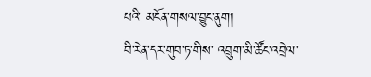པའི་ མངོན་གསལ་བྱུང་ནུག།
བི་རེན་དར་གུབ་ཏ་གིས་ འབྲུག་མི་ཚོང་འབྲེལ་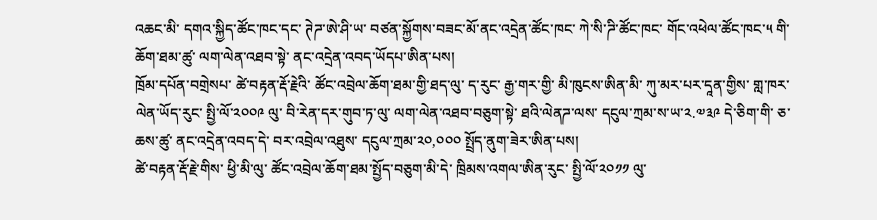འཆང་མི་ དགའ་སྐྱིད་ཚོང་ཁང་དང་ ཊེཌ་ཨེ་ཤི་ཡ་ བཙན་སྐྱོགས་བཟང་མོ་ནང་འདྲེན་ཚོང་ཁང་ ཀེ་སི་ཌི་ཚོང་ཁང་ གོང་འཕེལ་ཚོང་ཁང་༥ གི་ ཆོག་ཐམ་ཚུ་ ལག་ལེན་འཐབ་སྟེ་ ནང་འདྲེན་འབད་ཡོདཔ་ཨིན་པས།
ཁྲོམ་དཔོན་བགྲེསཔ་ ཚེ་བརྟན་རྡོ་རྗེའི་ ཚོང་འབྲེལ་ཆོག་ཐམ་གྱི་ཐད་ལུ་ ད་རུང་ རྒྱ་གར་གྱི་ མི་ཁུངས་ཨིན་མི་ ཀུ་མར་པར་དཱན་གྱིས་ གླ་ཁར་ལེན་ཡོད་རུང་ སྤྱི་ལོ་༢༠༠༩ ལུ་ བི་རེན་དར་གུབ་ཏ་ལུ་ ལག་ལེན་འཐབ་བཅུག་སྟེ་ ཐའི་ལེནཌ་ལས་ དངུལ་ཀྲམ་ས་ཡ་༢.༧༣༩ དེ་ཅིག་གི་ ཅ་ཆས་ཚུ་ ནང་འདྲེན་འབད་དེ་ བར་འབྲེལ་འཐུས་ དངུལ་ཀྲམ་༢༠,༠༠༠ སྤྲོད་ནུག་ཟེར་ཨིན་པས།
ཚེ་བརྟན་རྡོ་རྗེ་གིས་ ཕྱི་མི་ལུ་ ཚོང་འབྲེལ་ཆོག་ཐམ་སྤྱོད་བཅུག་མི་དེ་ ཁྲིམས་འགལ་ཨིན་རུང་ སྤྱི་ལོ་༢༠༡༡ ལུ་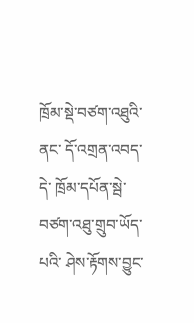ཁྲོམ་སྡེ་བཙག་འཐུའི་ནང་ དོ་འགྲན་འབད་དེ་ ཁྲོམ་དཔོན་སྦེ་ བཙག་འཐུ་གྲུབ་ཡོད་པའི་ ཤེས་རྟོགས་བྱུང་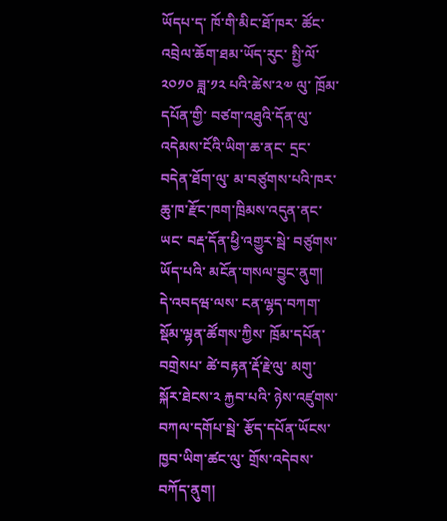ཡོདཔ་ད་ ཁོ་གི་མིང་ཐོ་ཁར་ ཚོང་འབྲེལ་ཆོག་ཐམ་ཡོད་རུང་ སྤྱི་ལོ་༢༠༡༠ ཟླ་༡༢ པའི་ཚེས་༢༧ ལུ་ ཁྲོམ་དཔོན་གྱི་ བཙག་འཐུའི་དོན་ལུ་ འདེམས་ངོའི་ཡིག་ཆ་ནང་ དྲང་བདེན་ཐོག་ལུ་ མ་བཙུགས་པའི་ཁར་ ཆུ་ཁ་རྫོང་ཁག་ཁྲིམས་འདུན་ནང་ཡང་ བརྡ་དོན་ཕྱི་འགྱུར་སྦེ་ བཙུགས་ཡོད་པའི་ མངོན་གསལ་བྱུང་ནུག།
དེ་འབདཝ་ལས་ ངན་ལྷད་བཀག་སྡོམ་ལྷན་ཚོགས་ཀྱིས་ ཁྲོམ་དཔོན་བགྲེསཔ་ ཚེ་བརྟན་རྡོ་རྗེ་ལུ་ མགུ་སྐོར་ཐེངས་༢ རྐྱབ་པའི་ ཉེས་འཛུགས་བཀལ་དགོཔ་སྦེ་ རྩོད་དཔོན་ཡོངས་ཁྱབ་ཡིག་ཚང་ལུ་ གྲོས་འདེབས་བཀོད་ནུག།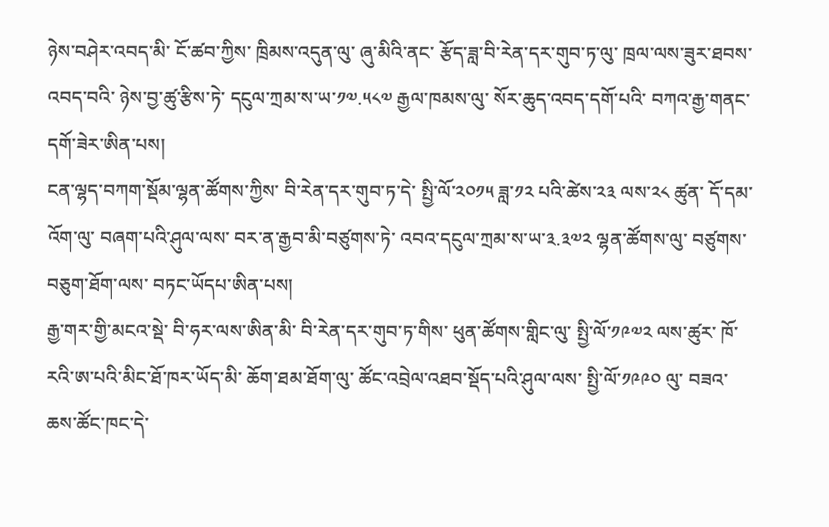ཉེས་བཤེར་འབད་མི་ ངོ་ཚབ་ཀྱིས་ ཁྲིམས་འདུན་ལུ་ ཞུ་མིའི་ནང་ རྩོད་ཟླ་བི་རེན་དར་གུབ་ཏ་ལུ་ ཁྲལ་ལས་ཟུར་ཐབས་འབད་བའི་ ཉེས་བྱ་ཚུ་རྩིས་ཏེ་ དངུལ་ཀྲམ་ས་ཡ་༡༧.༥༨༧ རྒྱལ་ཁམས་ལུ་ སོར་ཆུད་འབད་དགོ་པའི་ བཀའ་རྒྱ་གནང་དགོ་ཟེར་ཨིན་པས།
ངན་ལྷད་བཀག་སྡོམ་ལྷན་ཚོགས་ཀྱིས་ བི་རེན་དར་གུབ་ཏ་དེ་ སྤྱི་ལོ་༢༠༡༥ ཟླ་༡༢ པའི་ཚེས་༢༣ ལས་༢༨ ཚུན་ དོ་དམ་འོག་ལུ་ བཞག་པའི་ཤུལ་ལས་ བར་ན་རྒྱབ་མི་བཙུགས་ཏེ་ འབའ་དངུལ་ཀྲམ་ས་ཡ་༣.༣༧༢ ལྷན་ཚོགས་ལུ་ བཙུགས་བཅུག་ཐོག་ལས་ བཏང་ཡོདཔ་ཨིན་པས།
རྒྱ་གར་གྱི་མངའ་སྡེ་ བི་ཧར་ལས་ཨིན་མི་ བི་རེན་དར་གུབ་ཏ་གིས་ ཕུན་ཚོགས་གླིང་ལུ་ སྤྱི་ལོ་༡༩༧༢ ལས་ཚུར་ ཁོ་རའི་ཨ་པའི་མིང་ཐོ་ཁར་ཡོད་མི་ ཆོག་ཐམ་ཐོག་ལུ་ ཚོང་འབྲེལ་འཐབ་སྡོད་པའི་ཤུལ་ལས་ སྤྱི་ལོ་༡༩༩༠ ལུ་ བཟའ་ཆས་ཚོང་ཁང་དེ་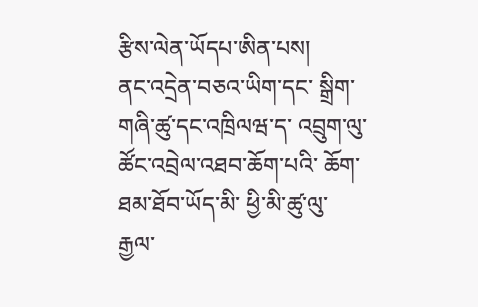རྩིས་ལེན་ཡོདཔ་ཨིན་པས།
ནང་འདྲེན་བཅའ་ཡིག་དང་ སྒྲིག་གཞི་ཚུ་དང་འཁྲིལཝ་ད་ འབྲུག་ལུ་ ཚོང་འབྲེལ་འཐབ་ཆོག་པའི་ ཆོག་ཐམ་ཐོབ་ཡོད་མི་ ཕྱི་མི་ཚུ་ལུ་ རྒྱལ་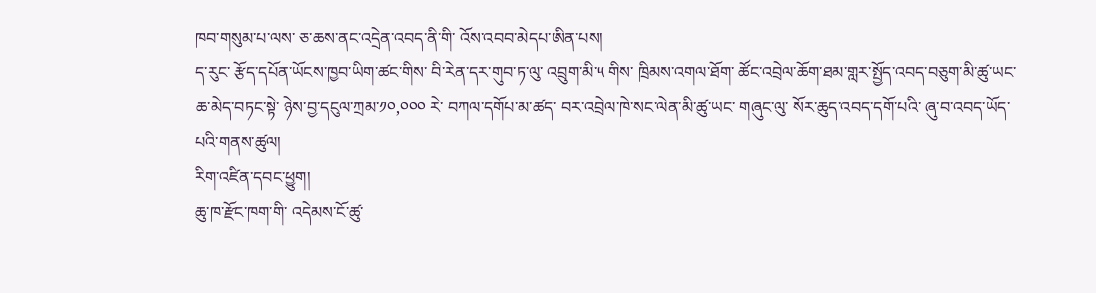ཁབ་གསུམ་པ་ལས་ ཅ་ཆས་ནང་འདྲེན་འབད་ནི་གི་ འོས་འབབ་མེདཔ་ཨིན་པས།
ད་རུང་ རྩོད་དཔོན་ཡོངས་ཁྱབ་ཡིག་ཚང་གིས་ བི་རེན་དར་གུབ་ཏ་ལུ་ འབྲུག་མི་༥ གིས་ ཁྲིམས་འགལ་ཐོག་ ཚོང་འབྲེལ་ཆོག་ཐམ་གླར་སྤྱོད་འབད་བཅུག་མི་ཚུ་ཡང་ ཆ་མེད་བཏང་སྟེ་ ཉེས་བྱ་དངུལ་ཀྲམ་༡༠,༠༠༠ རེ་ བཀལ་དགོཔ་མ་ཚད་ བར་འབྲེལ་ཁེ་སང་ལེན་མི་ཚུ་ཡང་ གཞུང་ལུ་ སོར་ཆུད་འབད་དགོ་པའི་ ཞུ་བ་འབད་ཡོད་པའི་གནས་ཚུལ།
རིག་འཛིན་དབང་ཕྱུག།
ཆུ་ཁ་རྫོང་ཁག་གི་ འདེམས་ངོ་ཚུ་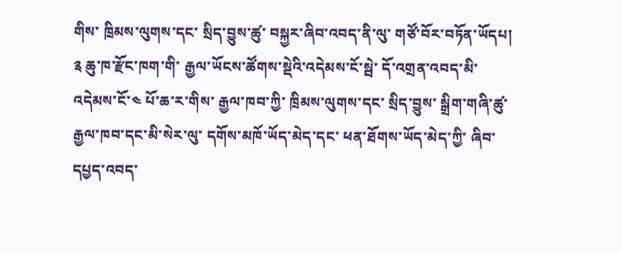གིས་ ཁྲིམས་ལུགས་དང་ སྲིད་བྱུས་ཚུ་ བསྐྱར་ཞིབ་འབད་ནི་ལུ་ གཙོ་བོར་བཏོན་ཡོདཔ།
༉ ཆུ་ཁ་རྫོང་ཁག་གི་ རྒྱལ་ཡོངས་ཚོགས་སྡེའི་འདེམས་ངོ་སྦེ་ དོ་འགྲན་འབད་མི་ འདེམས་ངོ་༤ པོ་ཆ་ར་གིས་ རྒྱལ་ཁབ་ཀྱི་ ཁྲིམས་ལུགས་དང་ སྲིད་བྱུས་ སྒྲིག་གཞི་ཚུ་ རྒྱལ་ཁབ་དང་མི་སེར་ལུ་ དགོས་མཁོ་ཡོད་མེད་དང་ ཕན་ཐོགས་ཡོད་མེད་ཀྱི་ ཞིབ་དཔྱད་འབད་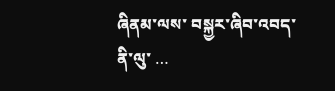ཞིནམ་ལས་ བསྐྱར་ཞིབ་འབད་ནི་ལུ་ …